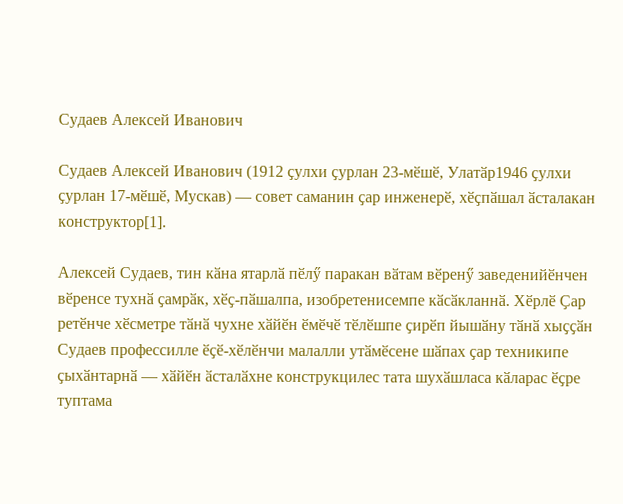Судаев Алексей Иванович

Судаев Алексей Иванович (1912 ҫулхи ҫурлан 23-мӗшӗ, Улатӑр1946 ҫулхи ҫурлан 17-мӗшӗ, Мускав) — совет саманин ҫар инженерӗ, хӗҫпӑшал ӑсталакан конструктор[1].

Алексей Судаев, тин кӑна ятарлӑ пӗлӳ паракан вӑтам вӗренӳ заведенийӗнчен вӗренсе тухнӑ ҫамрӑк, хӗҫ-пӑшалпа, изобретенисемпе кӑсӑкланнӑ. Хӗрлӗ Ҫар ретӗнче хӗсметре тӑнӑ чухне хӑйӗн ӗмӗчӗ тӗлӗшпе ҫирӗп йышӑну тӑнӑ хыҫҫӑн Судаев профессилле ӗҫӗ-хӗлӗнчи малалли утӑмӗсене шӑпах ҫар техникипе ҫыхӑнтарнӑ — хӑйӗн ӑсталӑхне конструкцилес тата шухӑшласа кӑларас ӗҫре туптама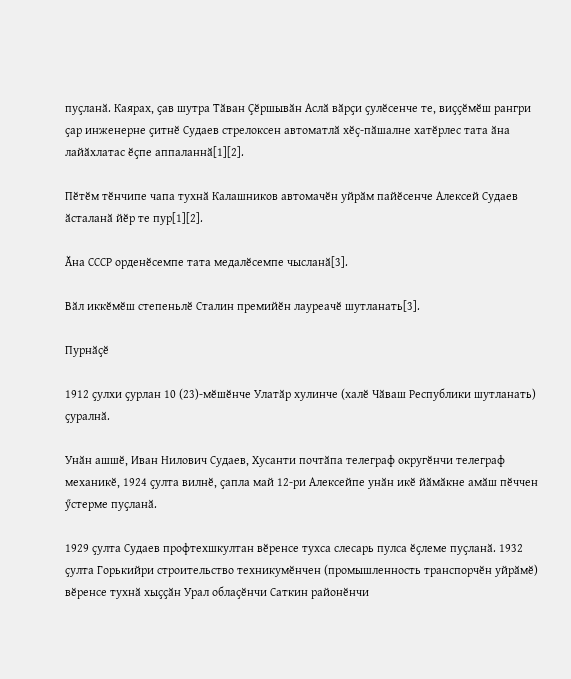пуҫланӑ. Каярах, ҫав шутра Тӑван Ҫӗршывӑн Аслӑ вӑрҫи ҫулӗсенче те, виҫҫӗмӗш рангри ҫар инженерне ҫитнӗ Судаев стрелоксен автоматлӑ хӗҫ-пӑшалне хатӗрлес тата ӑна лайӑхлатас ӗҫпе аппаланнӑ[1][2].

Пӗтӗм тӗнчипе чапа тухнӑ Калашников автомачӗн уйрӑм пайӗсенче Алексей Судаев ӑсталанӑ йӗр те пур[1][2].

Ӑна СССР орденӗсемпе тата медалӗсемпе чысланӑ[3].

Вӑл иккӗмӗш степеньлӗ Сталин премийӗн лауреачӗ шутланать[3].

Пурнӑҫӗ

1912 ҫулхи ҫурлан 10 (23)-мӗшӗнче Улатӑр хулинче (халӗ Чӑваш Республики шутланать) ҫуралнӑ.

Унӑн ашшӗ, Иван Нилович Судаев, Хусанти почтӑпа телеграф округӗнчи телеграф механикӗ, 1924 ҫулта вилнӗ, ҫапла май 12-ри Алексейпе унӑн икӗ йӑмӑкне амӑш пӗччен ӳстерме пуҫланӑ.

1929 ҫулта Судаев профтехшкултан вӗренсе тухса слесарь пулса ӗҫлеме пуҫланӑ. 1932 ҫулта Горькийри строительство техникумӗнчен (промышленность транспорчӗн уйрӑмӗ) вӗренсе тухнӑ хыҫҫӑн Урал облаҫӗнчи Саткин районӗнчи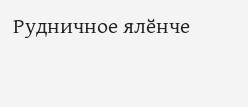Рудничное ялӗнче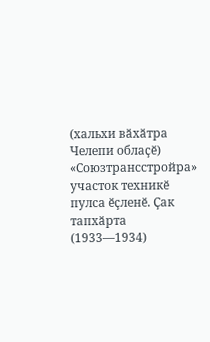(хальхи вӑхӑтра Челепи облаҫӗ) «Союзтрансстройра» участок техникӗ пулса ӗҫленӗ. Ҫак тапхӑрта (1933—1934)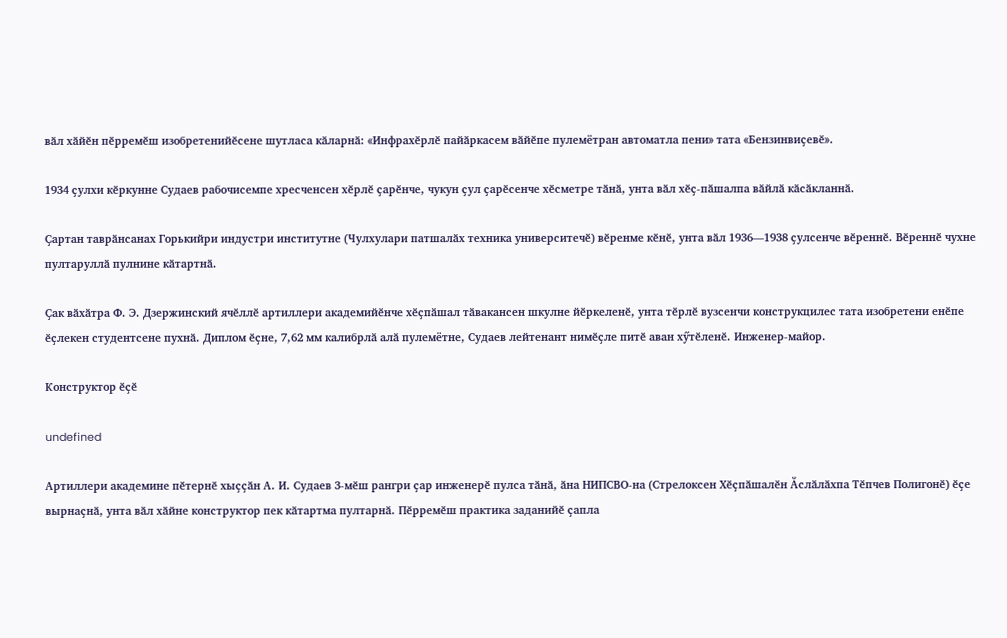вӑл хӑйӗн пӗрремӗш изобретенийӗсене шутласа кӑларнӑ: «Инфрахӗрлӗ пайӑркасем вӑйӗпе пулемётран автоматла пени» тата «Бензинвиҫевӗ».

1934 ҫулхи кӗркунне Судаев рабочисемпе хресченсен хӗрлӗ ҫарӗнче, чукун ҫул ҫарӗсенче хӗсметре тӑнӑ, унта вӑл хӗҫ-пӑшалпа вӑйлӑ кӑсӑкланнӑ.

Ҫартан таврӑнсанах Горькийри индустри институтне (Чулхулари патшалӑх техника университечӗ) вӗренме кӗнӗ, унта вӑл 1936—1938 ҫулсенче вӗреннӗ. Вӗреннӗ чухне пултаруллӑ пулнине кӑтартнӑ.

Ҫак вӑхӑтра Ф. Э. Дзержинский ячӗллӗ артиллери академийӗнче хӗҫпӑшал тӑвакансен шкулне йӗркеленӗ, унта тӗрлӗ вузсенчи конструкцилес тата изобретени енӗпе ӗҫлекен студентсене пухнӑ. Диплом ӗҫне, 7,62 мм калибрлӑ алӑ пулемётне, Судаев лейтенант нимӗҫле питӗ аван хӳтӗленӗ. Инженер-майор.

Конструктор ӗҫӗ

undefined

Артиллери академине пӗтернӗ хыҫҫӑн А. И. Судаев 3-мӗш рангри ҫар инженерӗ пулса тӑнӑ, ӑна НИПСВО-на (Стрелоксен Хӗҫпӑшалӗн Ӑслӑлӑхпа Тӗпчев Полигонӗ) ӗҫе вырнаҫнӑ, унта вӑл хӑйне конструктор пек кӑтартма пултарнӑ. Пӗрремӗш практика заданийӗ ҫапла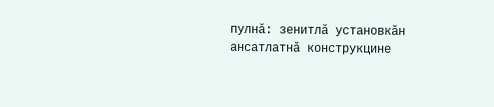пулнӑ: зенитлӑ установкӑн ансатлатнӑ конструкцине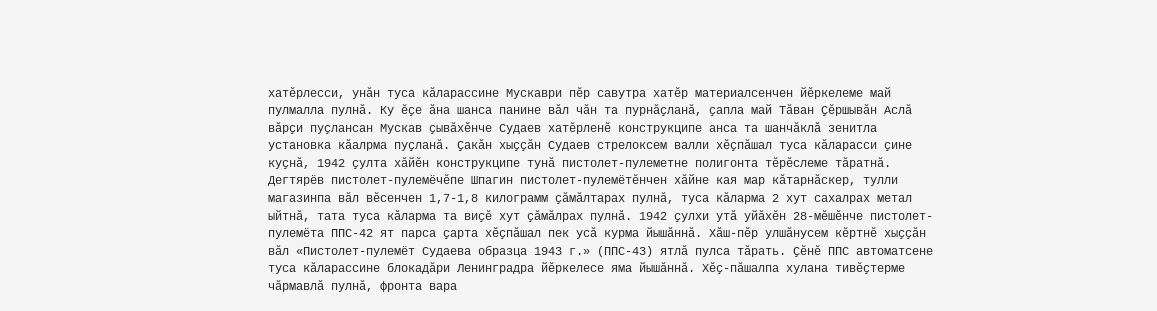хатӗрлесси, унӑн туса кӑларассине Мускаври пӗр савутра хатӗр материалсенчен йӗркелеме май пулмалла пулнӑ. Ку ӗҫе ӑна шанса панине вӑл чӑн та пурнӑҫланӑ, ҫапла май Тӑван Ҫӗршывӑн Аслӑ вӑрҫи пуҫлансан Мускав ҫывӑхӗнче Судаев хатӗрленӗ конструкципе анса та шанчӑклӑ зенитла установка кӑалрма пуҫланӑ. Ҫакӑн хыҫҫӑн Судаев стрелоксем валли хӗҫпӑшал туса кӑларасси ҫине куҫнӑ, 1942 ҫулта хӑйӗн конструкципе тунӑ пистолет-пулеметне полигонта тӗрӗслеме тӑратнӑ. Дегтярёв пистолет-пулемёчӗпе Шпагин пистолет-пулемётӗнчен хӑйне кая мар кӑтарнӑскер, тулли магазинпа вӑл вӗсенчен 1,7-1,8 килограмм ҫӑмӑлтарах пулнӑ, туса кӑларма 2 хут сахалрах метал ыйтнӑ, тата туса кӑларма та виҫӗ хут ҫӑмӑлрах пулнӑ. 1942 ҫулхи утӑ уйӑхӗн 28-мӗшӗнче пистолет-пулемёта ППС-42 ят парса ҫарта хӗҫпӑшал пек усӑ курма йышӑннӑ. Хӑш-пӗр улшӑнусем кӗртнӗ хыҫҫӑн вӑл «Пистолет-пулемёт Судаева образца 1943 г.» (ППС-43) ятлӑ пулса тӑрать. Ҫӗнӗ ППС автоматсене туса кӑларассине блокадӑри Ленинградра йӗркелесе яма йышӑннӑ. Хӗҫ-пӑшалпа хулана тивӗҫтерме чӑрмавлӑ пулнӑ, фронта вара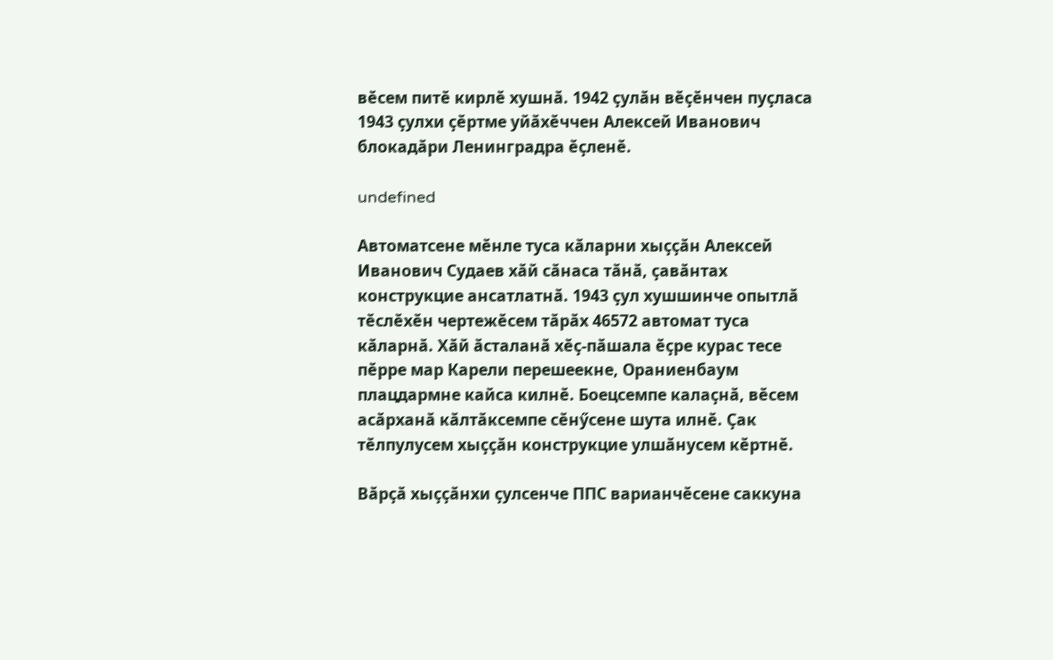вӗсем питӗ кирлӗ хушнӑ. 1942 ҫулӑн вӗҫӗнчен пуҫласа 1943 ҫулхи ҫӗртме уйӑхӗччен Алексей Иванович блокадӑри Ленинградра ӗҫленӗ.

undefined

Автоматсене мӗнле туса кӑларни хыҫҫӑн Алексей Иванович Судаев хӑй сӑнаса тӑнӑ, ҫавӑнтах конструкцие ансатлатнӑ. 1943 ҫул хушшинче опытлӑ тӗслӗхӗн чертежӗсем тӑрӑх 46572 автомат туса кӑларнӑ. Хӑй ӑсталанӑ хӗҫ-пӑшала ӗҫре курас тесе пӗрре мар Карели перешеекне, Ораниенбаум плацдармне кайса килнӗ. Боецсемпе калаҫнӑ, вӗсем асӑрханӑ кӑлтӑксемпе сӗнӳсене шута илнӗ. Ҫак тӗлпулусем хыҫҫӑн конструкцие улшӑнусем кӗртнӗ.

Вӑрҫӑ хыҫҫӑнхи ҫулсенче ППС варианчӗсене саккуна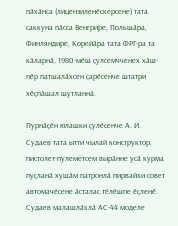пӑхӑнса (лицензиленӗскерсене) тата саккуна пӑсса Венгрире, Польшӑра, Финляндире, Корейӑра тата ФРГ-ра та кӑларнӑ, 1980-мӗш ҫулсемчченех хӑш-пӗр патшалӑхсен ҫарӗсенче штатри хӗҫпӑшал шутланнӑ.

Пурнӑҫӗн юлашки ҫулӗсенче А. И. Судаев тата ытти чылай конструктор, пистолет-пулемётсем вырӑнне усӑ курма пуҫланӑ хушӑм патронлӑ пирвайхи совет автомачӗсене ӑсталас тӗлӗшпе ӗҫленӗ. Судаев малашлӑхлӑ АС-44 моделе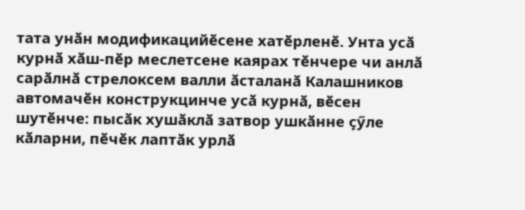тата унӑн модификацийӗсене хатӗрленӗ. Унта усӑ курнӑ хӑш-пӗр меслетсене каярах тӗнчере чи анлӑ сарӑлнӑ стрелоксем валли ӑсталанӑ Калашников автомачӗн конструкцинче усӑ курнӑ, вӗсен шутӗнче: пысӑк хушӑклӑ затвор ушкӑнне ҫӳле кӑларни, пӗчӗк лаптӑк урлӑ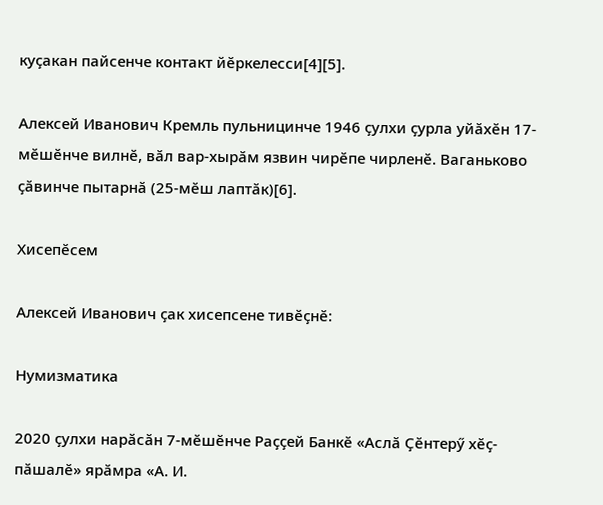куҫакан пайсенче контакт йӗркелесси[4][5].

Алексей Иванович Кремль пульницинче 1946 ҫулхи ҫурла уйӑхӗн 17-мӗшӗнче вилнӗ, вӑл вар-хырӑм язвин чирӗпе чирленӗ. Ваганьково ҫӑвинче пытарнӑ (25-мӗш лаптӑк)[6].

Хисепӗсем

Алексей Иванович ҫак хисепсене тивӗҫнӗ:

Нумизматика

2020 ҫулхи нарӑсӑн 7-мӗшӗнче Раҫҫей Банкӗ «Аслӑ Ҫӗнтерӳ хӗҫ-пӑшалӗ» ярӑмра «А. И.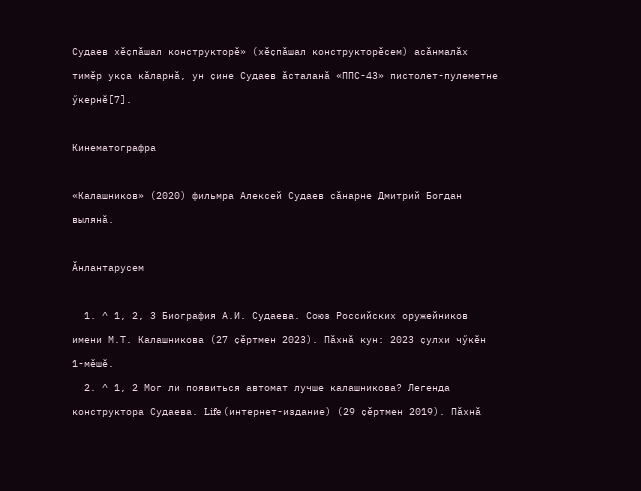Судаев хӗҫпӑшал конструкторӗ» (хӗҫпӑшал конструкторӗсем) асӑнмалӑх тимӗр укҫа кӑларнӑ, ун ҫине Судаев ӑсталанӑ «ППС-43» пистолет-пулеметне ӳкернӗ[7].

Кинематографра

«Калашников» (2020) фильмра Алексей Судаев сӑнарне Дмитрий Богдан вылянӑ.

Ӑнлантарусем

  1. ^ 1, 2, 3 Биография А.И. Судаева. Союз Российских оружейников имени М.Т. Калашникова (27 ҫӗртмен 2023). Пӑхнӑ кун: 2023 ҫулхи чӳкӗн 1-мӗшӗ.
  2. ^ 1, 2 Мог ли появиться автомат лучше калашникова? Легенда конструктора Судаева. Life (интернет-издание) (29 ҫӗртмен 2019). Пӑхнӑ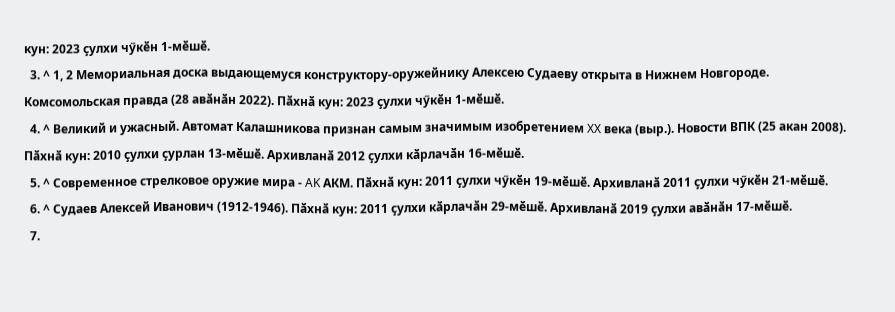кун: 2023 ҫулхи чӳкӗн 1-мӗшӗ.
  3. ^ 1, 2 Мемориальная доска выдающемуся конструктору-оружейнику Алексею Судаеву открыта в Нижнем Новгороде. Комсомольская правда (28 авӑнӑн 2022). Пӑхнӑ кун: 2023 ҫулхи чӳкӗн 1-мӗшӗ.
  4. ^ Великий и ужасный. Автомат Калашникова признан самым значимым изобретением XX века (выр.). Новости ВПК (25 акан 2008). Пӑхнӑ кун: 2010 ҫулхи ҫурлан 13-мӗшӗ. Архивланӑ 2012 ҫулхи кӑрлачӑн 16-мӗшӗ.
  5. ^ Современное стрелковое оружие мира - AK АКМ. Пӑхнӑ кун: 2011 ҫулхи чӳкӗн 19-мӗшӗ. Архивланӑ 2011 ҫулхи чӳкӗн 21-мӗшӗ.
  6. ^ Судаев Алексей Иванович (1912-1946). Пӑхнӑ кун: 2011 ҫулхи кӑрлачӑн 29-мӗшӗ. Архивланӑ 2019 ҫулхи авӑнӑн 17-мӗшӗ.
  7.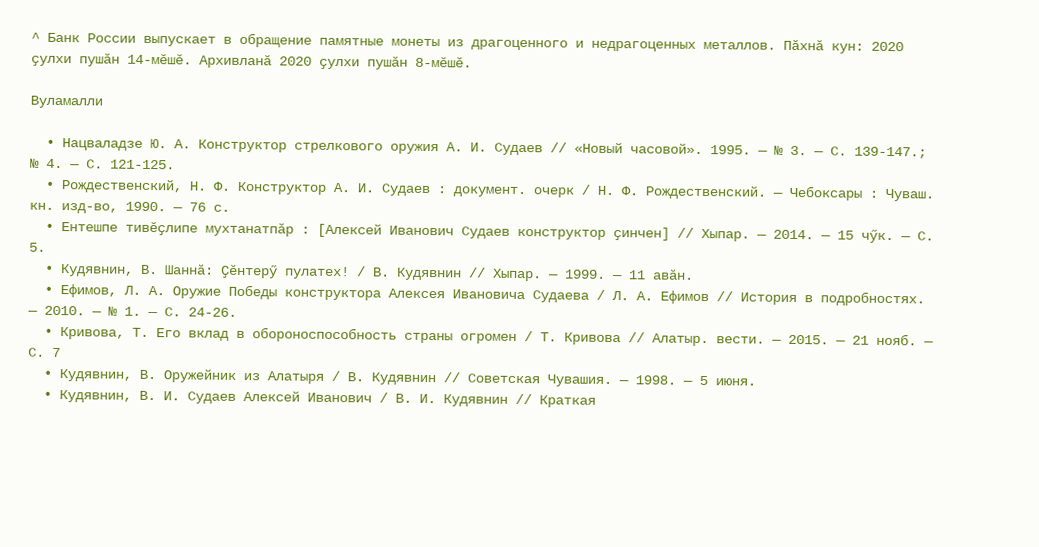^ Банк России выпускает в обращение памятные монеты из драгоценного и недрагоценных металлов. Пӑхнӑ кун: 2020 ҫулхи пушӑн 14-мӗшӗ. Архивланӑ 2020 ҫулхи пушӑн 8-мӗшӗ.

Вуламалли

  • Нацваладзе Ю. А. Конструктор стрелкового оружия А. И. Судаев // «Новый часовой». 1995. — № 3. — С. 139-147.; № 4. — С. 121-125.
  • Рождественский, Н. Ф. Конструктор А. И. Судаев : документ. очерк / Н. Ф. Рождественский. — Чебоксары : Чуваш. кн. изд-во, 1990. — 76 с.
  • Ентешпе тивӗҫлипе мухтанатпӑр : [Алексей Иванович Судаев конструктор ҫинчен] // Хыпар. — 2014. — 15 чӳк. — С. 5.
  • Кудявнин, В. Шаннӑ: Ҫӗнтерӳ пулатех! / В. Кудявнин // Хыпар. — 1999. — 11 авӑн.
  • Ефимов, Л. А. Оружие Победы конструктора Алексея Ивановича Судаева / Л. А. Ефимов // История в подробностях. — 2010. — № 1. — С. 24-26.
  • Кривова, Т. Его вклад в обороноспособность страны огромен / Т. Кривова // Алатыр. вести. — 2015. — 21 нояб. — С. 7
  • Кудявнин, В. Оружейник из Алатыря / В. Кудявнин // Советская Чувашия. — 1998. — 5 июня.
  • Кудявнин, В. И. Судаев Алексей Иванович / В. И. Кудявнин // Краткая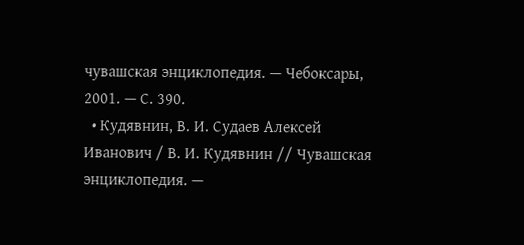чувашская энциклопедия. — Чебоксары, 2001. — С. 390.
  • Кудявнин, В. И. Судаев Алексей Иванович / В. И. Кудявнин // Чувашская энциклопедия. —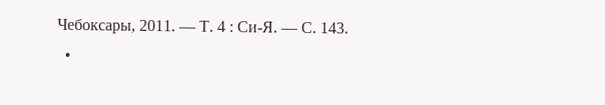Чебоксары, 2011. — Т. 4 : Си-Я. — С. 143.
  •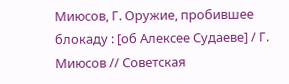Миюсов, Г. Оружие, пробившее блокаду : [об Алексее Судаеве] / Г. Миюсов // Советская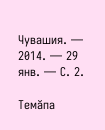Чувашия. — 2014. — 29 янв. — С. 2.

Темӑпа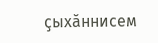ҫыхӑннисем